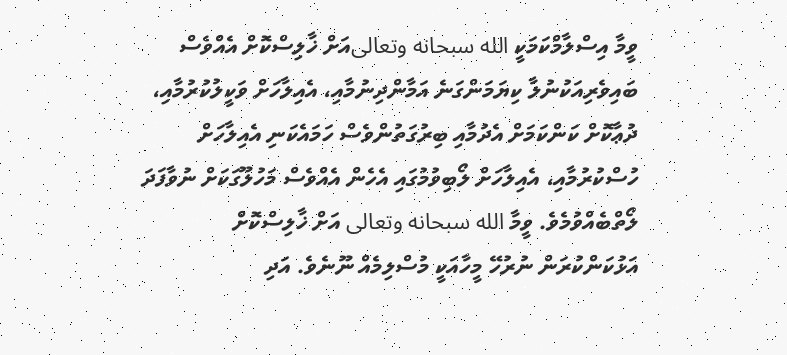ވީމާ އިސްލާމްކަމަކީ الله سبحانه وتعالىއަށް ޚާލިސްކޮށް އެއްވެސް ބައިވެރިއަކުނުލާ ކިޔަމަންގަނެ އަމާންދިނުމާއި، އެއިލާހަށް ވަކީލުކުރުމާއި، ދުޢާކޮށް ކަންކަމަށް އެދުމާއި ބިރުގަތުންވެސް ހަމައެކަނި އެއިލާހަށް ހުސްކުރުމާއި، އެއިލާހަށް ލޯބިވުމުގައި އެހެން އެއްވެސް މަހުލޫގަކަށް ނުވާފަދަ ލޯތްބެއްވުމެވެ. ވީމާ الله سبحانه وتعالى އަށް ޚާލިސްކޮށް އަޅުކަންކުރަން ނުރުހޭ މީހާއަކީ މުސްލިމެއް ނޫނެވެ. އަދި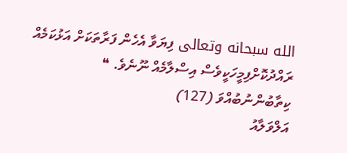الله سبحانه وتعالى ފިޔަވާ އެހެން ފަރާތަކަށް އަޅުކަމެއް ރައްދުކޮށްފިމީހަކީވެސް އިސްލާމެއް ނޫނެވެ. ❝
ކިތާބުންނުބުއްވަ (127)
އަލްވަލާއު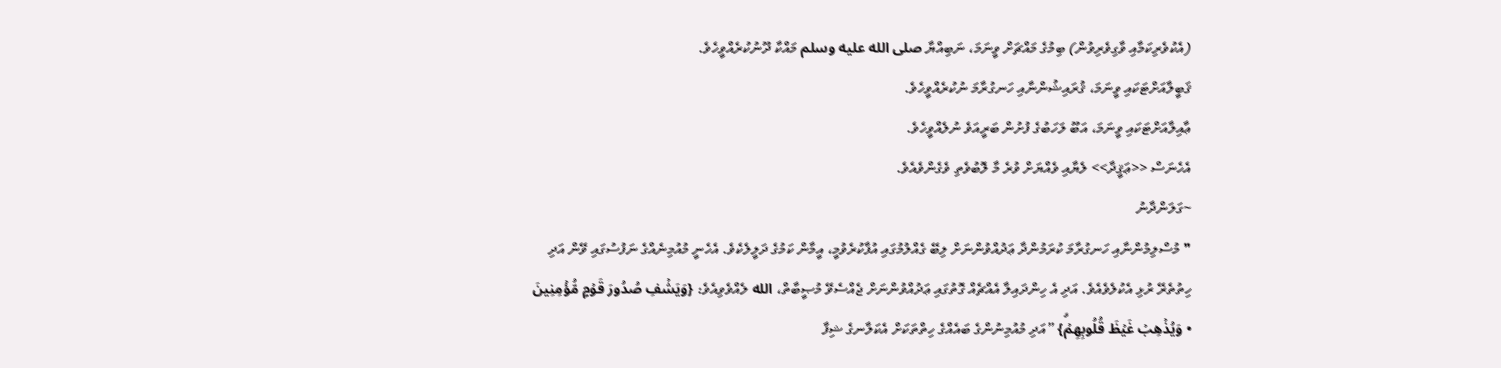(އެކުވެރިކަމާއި ވާގިވެރިވުން) ބިމުގެ މައްޗަށް ވީނަމަ، ނަބިއްޔާ صلى الله عليه وسلم މައްކާ ދޫނުކުރެއްވީހެވެ.
ޤަބީލާއަށްޓަކައި ވީނަމަ، ޤުރައިޝުންނާއި ހަނގުރާމަ ނުކުރެއްވީހެވެ.
ޢާއިލާއަށްޓަކައި ވީނަމަ، އަބޫ ލަހަބުގެ ފުށުން ބަރީއަވެ ނުލެއްވީހެވެ.
އެހެނަސް <<ޢަޤީދާ>> ލެޔާއި ވެއްޔަށް ވުރެ މާ ލޮބުވެތި ވެގެންވެއެވެ.
~ގަލަންދާނު
❞ މުސްލިމުންނާއި ހަނގުރާމަ ކުރަމުންދާ ޢަދުއްވުންނަށް ލިބޭ ގެއްލުމުގައި އުފާކުރެވުމީ، އީމާން ކަމުގެ ދަލީލެކެވެ. އެހެނީ މުއުމިނެއްގެ ނަފުސުގައި ވޭން އަދި ހިތުތެރޭ ރުޅި އެކުލެވެއެވެ. އަދި އެ ހިންދައިލާ އެއްޗެއް ގޮތުގައި ޢަދުއްވުންނަށް ޖެއްސެވޭ މުޞީބާތް، الله ލެއްވެވިއެވެ: {وَيَشۡفِ صُدُورَ قَوۡمٍ مُّؤۡمِنِينَ • وَيُذۡهِبۡ غَيۡظَ قُلُوبِهِمۡۗ} ”އަދި މުއުމިނުންގެ ބައެއްގެ ހިތްތަކަށް އެކަލާނގެ ޝިފާ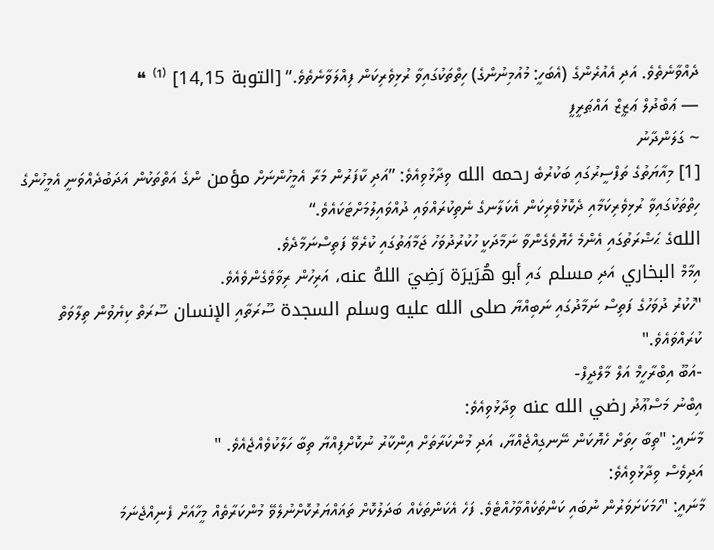ދެއްވާނެތެވެ. އަދި އެއުރެންގެ (އެބަހީ: މުއުމިނުންގެ) ހިތްތަކުގައިވާ ރުޅިވެރިކަން ފިއްލަވާނެތެވެ.“ [التوبة 14,15] ⁽¹⁾ ❝
— ޢަބްދުލް ޢަޒީޒް އައްޠަރީފީ
~ ގަލަންދާނު
[1] މިއާޔަތުގެ ތަފްސީރުގައި ބަކުރުބެ رحمه الله ވިދާޅުވިއެވެ: ”އަދި ކާފަރުން މަރާ އެމީހުންނަށް مؤمن ންގެ އަތްތަކުން އަދަބުދެއްވަނީ އެމީހުންގެ ހިތްތަކުގައިވާ ރުޅިވެރިކަމާއި ދެކޮޅުވެރިކަން އެކަލާނގެ ނެތިކުރައްވައި ދުއްވައިލުމަށްޓަކައެވެ.“
اللهގެ ޙަޟްރަތުގައި އެންމެ ހެޔޮވެގެންވާ ނަމާދަކީ ހުކުރުދުވަހު ޖަމާޢަތުގައި ކުރެވޭ ފަތިސްނަމާދެވެ.
އިމާމް البخاري އަދި مسلم ގައި أبو هُرَيرَة رَضِيَ اللهُ عنه، އަރިހުން ރިވާވެގެންވެއެވެ.
"ހުކުރު ދުވަހުގެ ފަތިސް ނަމާދުގައި ނަބިއްޔާ صلى الله عليه وسلم السجدة ސޫރަތާއި الإنسان ސޫރަތް ކިޔެވުން ތިލާވަތް ކުރައްވައެވެ."
-އަބޫ އިބްރާހީމް އަލް މާލްދީފް-
އިބްނު މަސްޢޫދު رضي الله عنه ވިދާޅުވިއެވެ:
މާނައީ: "ތިބާ ހިތަށް ހެޔޮކަން ނޭނގިއްޖެއްޔާ، އަދި މުންކަރާތަށް އިންކާރު ނުކޮށްފިއްޔާ ތިބާ ހަލާކުވެއްޖެއެވެ. "
އަދިވެސް ވިދާޅުވިއެވެ:
މާނައީ: "ހަމަކަށަވަރުން ނުބައި ކަންތަކެއްވާހުއްޓެވެ. ފަހެ އެކަންތަކެއް ބަދަލުކޮށް ތަޣައްޔަރުކޮށްނުލެވޭ މުންކަރާތެއް މީހާއަށް ފެނިއްޖެނަމަ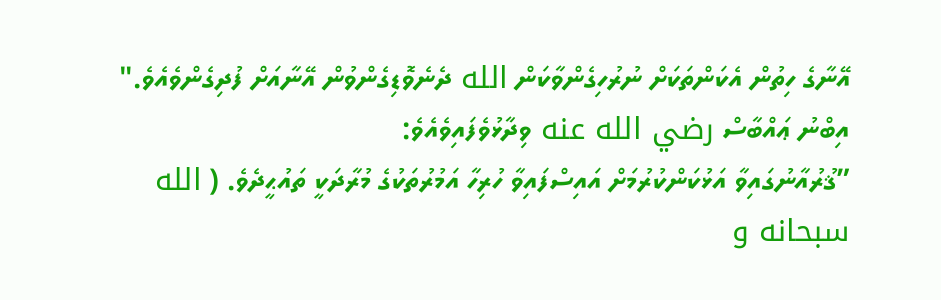އޭނާގެ ހިތުން އެކަންތަކަށް ނުރުހިގެންވާކަން الله ދެނެވޮޑިގެންވުން އޭނާއަށް ފުދިގެންވެއެވެ."
އިބްނު ޢައްބާސް رضي الله عنه ވިދާޅުވެފައިވެއެވެ:
”ޤުރުއާނުގައިވާ އަޅުކަންކުރުމަށް އައިސްފައިވާ ހުރިހާ އަމުރުތަކުގެ މުރާދަކީ ތައުޙީދެވެ. ( الله سبحانه و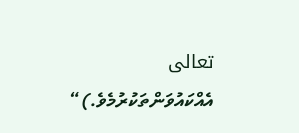تعالى އެއްކައުވަންތަކުރުމެވެ.)“